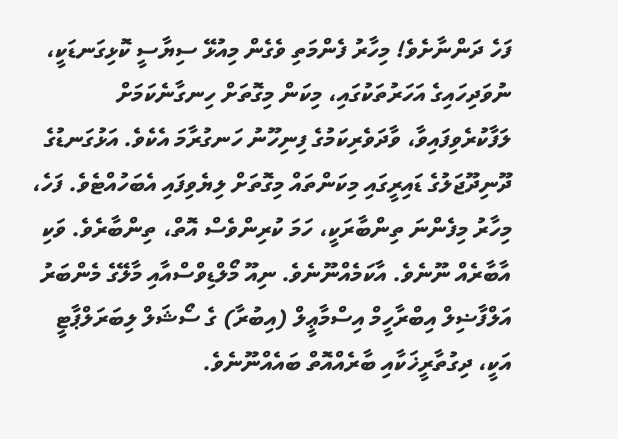ފަހެ ދަންނާށެވެ! މިހާރު ފެންމަތި ވެގެން މިއުޅޭ ސިޔާސީ ކޮޅިގަނޑަކީ، ނުވަދިހައިގެ އަހަރުތަކުގައި، މިކަން މިގޮތަށް ހިނގާނެކަމަށް ލަފާކުރެވިފައިވާ، ވާދަވެރިކަމުގެ ފިނިހޫނު ހަނގުރާމަ އެކެވެ. އަޅުގަނޑުގެ ދޫނިދޫޖަލުގެ ޑައިރީގައި މިކަންތައް މިގޮތަށް ލިޔެވިފައި އެބަހުއްޓެވެ. ފަހެ، މިހާރު މިފެންނަ ތިންބާރަކީ، ހަމަ ކުރިންވެސް އޮތް، ތިންބާރެވެ. ވަކި އާބާރެއް ނޫނެވެ. އާކަމެއްނޫނެވެ. ނިއޫ މޯލްޑިވްސްއާއި މާލޭގެ މެންބަރު އަލްފާޟިލް އިބްރާހީމް އިސްމާޢީލް (އިބުރާ) ގެ ސޯޝަލް ލިބަރަލްޕާޓީ އަކީ، ދިގުތާރީޚަކާއި ބާރެއްއޮތް ބައެއްނޫނެވެ.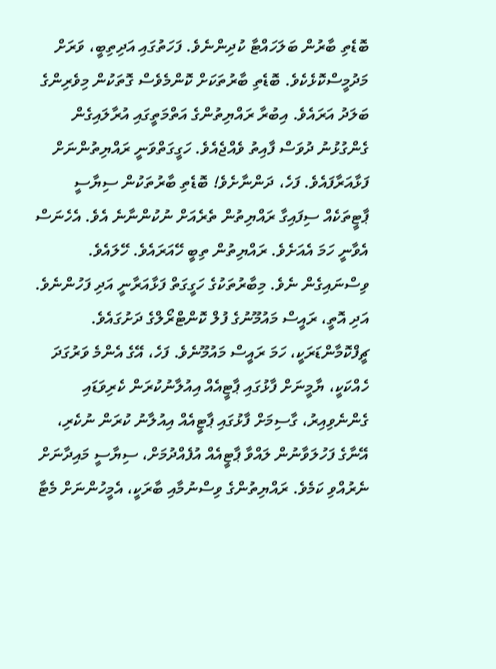ބޮޑެތި ބާރުން ބަލަހައްޓާ ކުދިންނެވެ. ފަހަތުގައި އަދިތިބީ، ވަރަށް މަދުމީސްކޮޅެކެވެ. ބޮޑެތި ބާރުތަކަށް ކޮންމެވެސް ގޮތަކުން މިވެރިންގެ ބަލަދު އަރައެވެ. އިބުރާ ރައްޔިތުންގެ އަތްމަތީގައި އުރާލައިގެން ގެންގުޅުނު ދުވަސް ފާއިތު ވެއްޖެއެވެ. ހަގީގަތްވަނީ ރައްޔިތުންނަށް ފަޅާއަރާފައެވެ. ފަހެ، ދަންނާށެވެ! ބޮޑެތި ބާރުތަކުން ސިޔާސީ ޕާޓީތަކެއް ސިފައިގާ ރައްޔިތުން ތެރެއަށް ނުކުންނާނެ އެވެ. އެހެނަސް އެވާނީ ހަމަ އެއަށެވެ. ރައްޔިތުން ތިބީ ހޭއަރައެވެ. ހޭލައެވެ. ވިސްނައިގެން ނެވެ. މިބާރުތަކުގެ ހަގީގަތް ފަޅާއަރާނީ އަދި ފަހުންނެވެ. އަދި އޮތީ، ރައީސް މައުމޫނުގެ ފުލް ކޮންޓްރޯލްގެ ދަށުގައެވެ. ޗީފްކޮމާންޑަރަކީ، ހަމަ ރައީސް މައުމޫނެވެ. ފަހެ، އޭގެ އެންމެ ވަރުގަދަ ހެއްކަކީ، ޔާމީނަށް ފާޅުގައި ޕާޓީއެއް އިއުލާނުކުރަން ކެރިވަޑައި ގެންނެވިއިރު، ގާސިމަށް ފާޅުގައި ޕާޓީއެއް އިއުލާނު ކުރަން ނުކެރި، އޭނާގެ ފަހުލަވާނުން ލައްވާ ޕާޓީއެއް އުފެއްދުމަށް، ސިޔާސީ މައިދާނަށް ނެރުއްވި ކަމެވެ. ރައްޔިތުންގެ ވިސްނުމާއި ބާރަކީ، އެމީހުންނަށް މެޓާ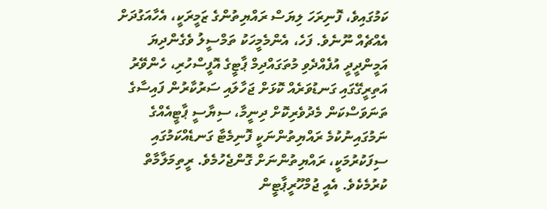ކަމުގައިވެ، ފޮނިރަހަ ލިޔަސް ރައްޔިތުންގެ ޒަމީރަކީ، އެހާއަގުދަށް އެއްޗެއް ނޫނެވެ. ފަހެ، އެންމެމީހަކު ތަމްސީލު ވެގެންދިޔަ އަމީންދީދީ އުފެއްދެވި މުތަގައްދިމް ޕާޓީގެ އޮފީސްހުރި، ހެންވޭރު އަތިރީގޭގައި ގަނޑުވަރެއް ކޮޅަށް ޖަހާލައި ސަރުކާރުން ފައިސާގެ ތަނަވަސްކަން މެދުވެރިކޮށް ދިނީމާ، ސިޔާސީ ޕާޓީއެއްގެ ނަމުގައިނުކުމެ ރައްޔިތުންނަކީ ފޮނިމެޓާ ގަނޑެއްކަމުގައި ސިފަކުރުމަކީ، ރައްޔިތުންނަށް ގޮންޖެހުމެވެ. ރީތިމަލާމާތް ކުރުމެކެވެ. އެއީ ޖުމްހޫރީޕާޓީން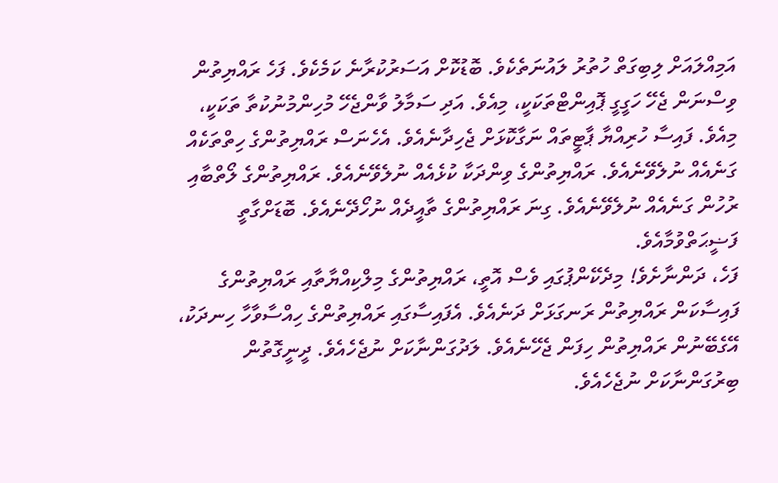އަމިއްލައަށް ލިބިގަތް ހުތުރު ލައުނަތެކެވެ. ބޮޑުކޮށް އަސަރުކުރާނެ ކަމެކެވެ. ފަހެ ރައްޔިތުން ވިސްނަން ޖެހޭ ހަގީގީ ޕޮއިންޓްތަކަކީ، މިއެވެ. އަދި ސަމާލު ވާންޖެހޭ މުހިންމުނުކުތާ ތަކަކީ، މިއެވެ. ފައިސާ ހުރިއްޔާ ޕާޓީތައް ނަގާކޮޅަށް ޖެހިދާނެއެވެ. އެހެނަސް ރައްޔިތުންގެ ހިތްތަކެއް ގަނެއެއް ނުލެވޭނެއެވެ. ރައްޔިތުންގެ ވިންދަކާ ކުޅެއެއް ނުލެވޭނެއެވެ. ރައްޔިތުންގެ ލޯތްބާއި ރުހުން ގަނެއެއް ނުލެވޭނެއެވެ. ގިނަ ރައްޔިތުންގެ ތާއީދެއް ނުހޯދޭނެއެވެ. ބޮޑަށްގާތީ ފަޟީޙަތްވުމާއެވެ.
ފަހެ، ދަންނާށެވެ! މިދެކޭންޕުގައި ވެސް އޮތީ، ރައްޔިތުންގެ މިލްކިއްޔާތާއި ރައްޔިތުންގެ ފައިސާކަން ރައްޔިތުން ރަނގަޅަށް ދަނެއެވެ. އެފައިސާގައި ރައްޔިތުންގެ ހިއްސާވާހާ ހިނދަކު، އޭގެބޭނުން ރައްޔިތުން ހިފަން ޖެހޭނެއެވެ. ލަދުގަންނާކަށް ނުޖެހެއެވެ. ދީނީގޮތުން ބިރުގަންނާކަށް ނުޖެހެއެވެ.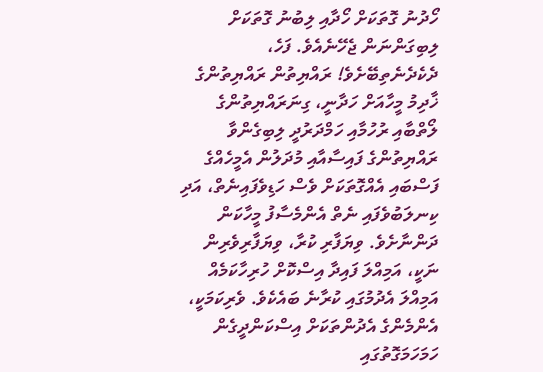ހޯދުނު ގޮތަކަށް ހޯދާއި ލިބުނު ގޮތަކަށް ލިބިގަންނަން ޖެހޭނެއެވެ. ފަހެ، ދެކެދެނެތިބޭށެވެ! ރައްޔިތުން ރައްޔިތުންގެ ޚާދިމު މީހާއަށް ހަދާނީ، ގިނަރައްޔިތުންގެ ލޯތްބާއި ރުހުމާއި ހަމްދަރުދީ ލިބިގެންވާ ރައްޔިތުންގެ ފައިސާއާއި މުދަލުން އެމީހެއްގެ ފަސްބައި އެއްގޮތަކަށް ވެސް ހަޑިވެފައިނެތް، އަދި ކިނލަބުވެފައި ނެތް އެންމެސާފު މީހާކަން ދަންނާށެވެ. ވިޔަފާރި ކުރާ، ވިޔަފާރިވެރިން ނަކީ، އަމިއްލަ ފައިދާ އިސްކޮށް ހުރިހާކަމެއް އަމިއްލަ އެދުމުގައި ކުރާނެ ބައެކެވެ. ވެރިކަމަކީ، އެންމެންގެ އެދުންތަކަށް އިސްކަންދީގެން ހަމަހަމަގޮތުގައި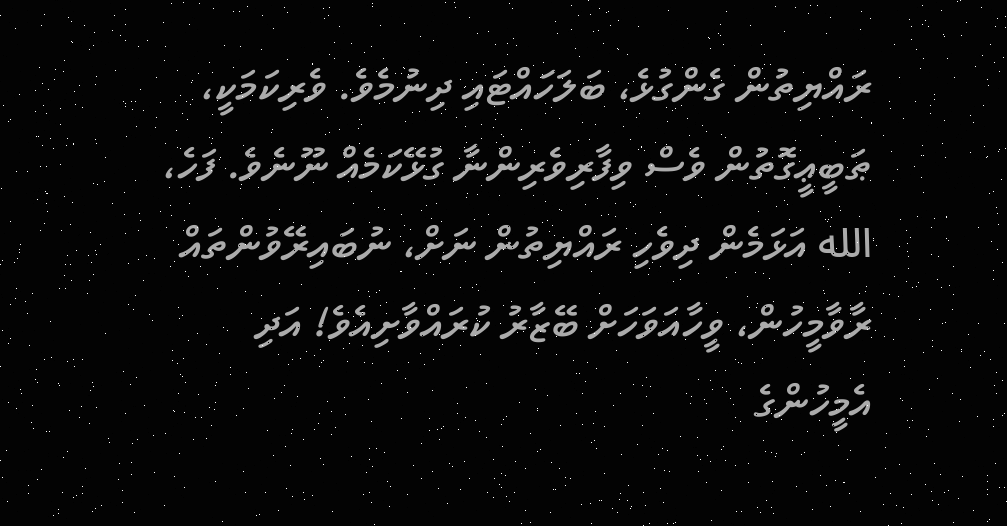ރައްޔިތުން ގެންގުޅެ، ބަލަހައްޓައި ދިނުމެވެ. ވެރިކަމަކީ، ޠަބީޢީގޮތުން ވެސް ވިފާރިވެރިންނާ ގުޅޭކަމެއް ނޫނެވެ. ފަހެ، الله އަޅަމެން ދިވެހި ރައްޔިތުން ނަށް، ނުބައިރޭވުންތައް ރާވާމީހުން، ވީހާއަވަހަށް ބޭޒާރު ކުރައްވާށިއެވެ! އަދި އެމީހުންގެ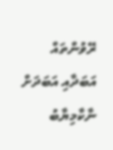ރޭވުންތައް އަބަދާއި އަބަދަށް ނާކާމިޔާބު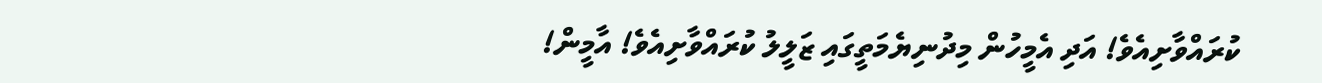ކުރައްވާށިއެވެ! އަދި އެމީހުން މިދުނިޔެމަތީގައި ޒަލީލު ކުރައްވާށިއެވެ! އާމީން!